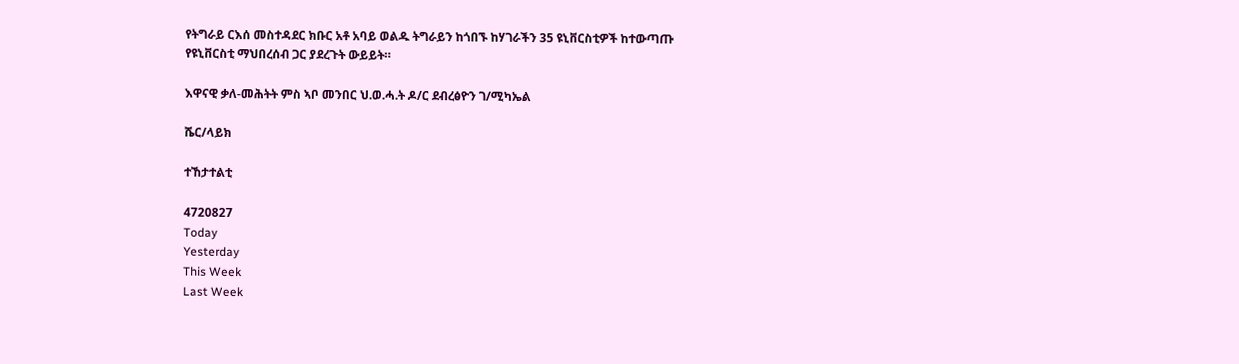የትግራይ ርእሰ መስተዳደር ክቡር አቶ አባይ ወልዱ ትግራይን ከጎበኙ ከሃገራችን 35 ዩኒቨርስቲዎች ከተውጣጡ የዩኒቨርስቲ ማህበረሰብ ጋር ያደረጉት ውይይት።

እዋናዊ ቃለ-መሕትት ምስ ኣቦ መንበር ህ.ወ.ሓ.ት ዶ/ር ደብረፅዮን ገ/ሚካኤል

ሼር/ላይክ

ተኸታተልቲ

4720827
Today
Yesterday
This Week
Last Week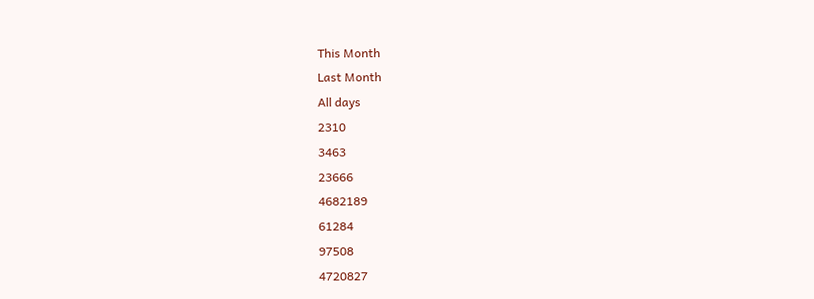This Month
Last Month
All days
2310
3463
23666
4682189
61284
97508
4720827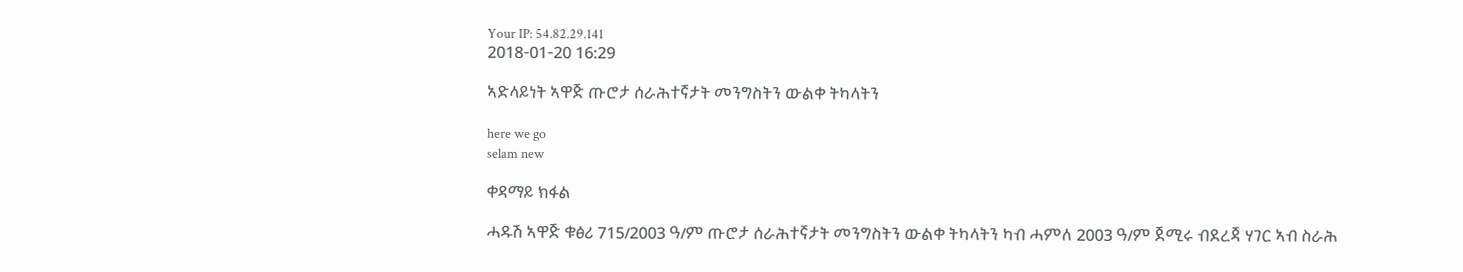Your IP: 54.82.29.141
2018-01-20 16:29

ኣድላይነት ኣዋጅ ጡሮታ ሰራሕተኛታት መንግስትን ውልቀ ትካላትን

here we go
selam new

ቀዳማይ ክፋል

ሓዱሽ ኣዋጅ ቁፅሪ 715/2003 ዓ/ም ጡሮታ ሰራሕተኛታት መንግስትን ውልቀ ትካላትን ካብ ሓምለ 2003 ዓ/ም ጀሚሩ ብደረጃ ሃገር ኣብ ስራሕ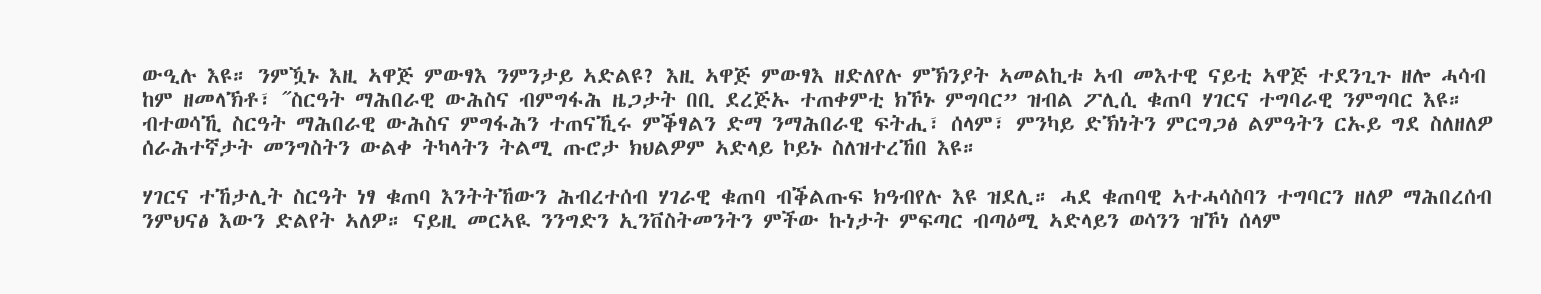ውዒሉ እዩ። ንምዃኑ እዚ ኣዋጅ ምውፃእ ንምንታይ ኣድልዩ? እዚ ኣዋጅ ምውፃእ ዘድለየሉ ምኽንያት ኣመልኪቱ ኣብ መእተዊ ናይቲ ኣዋጅ ተደንጊጉ ዘሎ ሓሳብ ከም ዘመላኽቶ፣ ˝ስርዓት ማሕበራዊ ውሕስና ብምግፋሕ ዜጋታት በቢ ደረጅኡ ተጠቀምቲ ክኾኑ ምግባር” ዝብል ፖሊሲ ቁጠባ ሃገርና ተግባራዊ ንምግባር እዩ። ብተወሳኺ ስርዓት ማሕበራዊ ውሕስና ምግፋሕን ተጠናኺሩ ምቕፃልን ድማ ንማሕበራዊ ፍትሒ፣ ሰላም፣ ምንካይ ድኽነትን ምርግጋፅ ልምዓትን ርኡይ ግደ ስለዘለዎ ሰራሕተኛታት መንግስትን ውልቀ ትካላትን ትልሚ ጡሮታ ክህልዎም ኣድላይ ኮይኑ ስለዝተረኸበ እዩ።

ሃገርና ተኸታሊት ስርዓት ነፃ ቁጠባ እንትትኸውን ሕብረተሰብ ሃገራዊ ቁጠባ ብቕልጡፍ ክዓብየሉ እዩ ዝደሊ። ሓደ ቁጠባዊ ኣተሓሳስባን ተግባርን ዘለዎ ማሕበረሰብ ንምህናፅ እውን ድልየት ኣለዎ። ናይዚ መርኣዪ ንንግድን ኢንቨስትመንትን ምችው ኩነታት ምፍጣር ብጣዕሚ ኣድላይን ወሳንን ዝኾነ ሰላም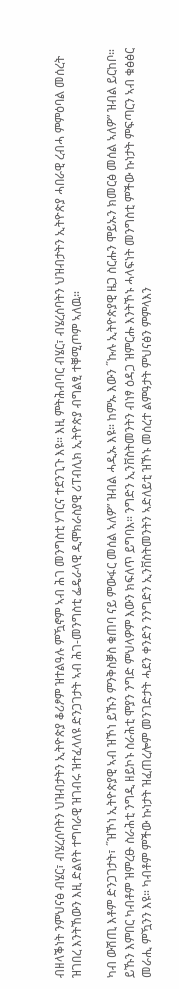ብዘላቕነት ንምህናፅ ብሄር፣ ብሄረሰባትን ህዝብታትን ኢትዮጵያ ቆሪፆም ዝተልዓሉ ምዃኖም ኣብ ሕገ መንግስቲ ሃገርና ተደንጊጉ እዩ። እዚ ምትሕብባር ብሄር፣ ብሄረሰባትን ህዝብታትን ኢትዮጵያ ሓበራዊ ረብሓ ምምዕባል መሰረት ዝገበረ እንትኸውን እዚ ድልየት ተግባራዊ ዝገብሩ ዝተፈላለዩ ድንጋገታት ኣብ ሕገ-መንግስቲ ፌዴራላዊ ዲሞክራስያዊ ሪፐብሊክ ኢትዮጵያ ብግልፂ ተቐሚጦም ኣለዉ።

ካብ ውሽጢ እቶም ድንጋገታት፣ ˝ዝኾነ ኢትዮጵያዊ ኣብ ዝኾነ ይኹን ምንቅስቓስ ቁጠባ ናይ ምውፋር መሰል ኣለዎ” ዝብል ሓዲኡ እዩ። ከምኡ እውን ˝ኩሉ ኢትዮጵያዊ ዜጋ ስርሑን ሞይኡን ክመርፅ መሰል ኣለዎ” ዝብል ይርከቦ። ይኹን እምበር ካብቶም ዝምረፁ ስራሕቲ ንግዲ ዘይኮኑ ስራሕቲ ሞያን ንግድ ምህላዎም እውን ክፍለጥ ይግባእ። ንግድን ኢንቨስትመንትን ብነፃ ዕዳጋ ዝምርሑ እንትኾኑ ሓላፍነት መንግስቲ ምችው ኩነታት ምፍጣርን ኣብ ቁፅፅር መራሒ ምዃንን እዩ። ካብቶም ምችው ኩነታት ዝፈጠረሎም መንገድታት ሓደን ቀንድን ንንግድን ኢንቨስትመንትን ኣድለይቲ ዝኾኑ መሰረተ ልምዓታት ምህናፅን ምምላእን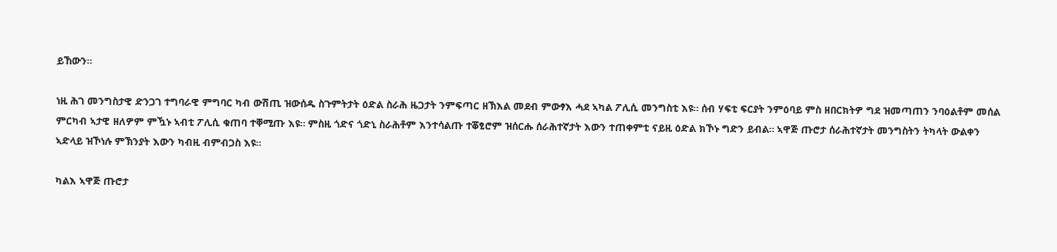ይኸውን።

ነዚ ሕገ መንግስታዊ ድንጋገ ተግባራዊ ምግባር ካብ ውሽጢ ዝውሰዱ ስጉምትታት ዕድል ስራሕ ዜጋታት ንምፍጣር ዘኽእል መደብ ምውፃእ ሓደ ኣካል ፖሊሲ መንግስቲ እዩ። ሰብ ሃፍቲ ፍርያት ንምዕባይ ምስ ዘበርክትዎ ግደ ዝመጣጠን ንባዕልቶም መሰል ምርካብ ኣታዊ ዘለዎም ምዃኑ ኣብቲ ፖሊሲ ቁጠባ ተቐሚጡ እዩ። ምስዚ ጎድና ጎድኒ ስራሕቶም እንተሳልጡ ተቖፂሮም ዝሰርሑ ሰራሕተኛታት እውን ተጠቀምቲ ናይዚ ዕድል ክኾኑ ግድን ይብል። ኣዋጅ ጡሮታ ሰራሕተኛታት መንግስትን ትካላት ውልቀን ኣድላይ ዝኾነሉ ምኽንያት እውን ካብዚ ብምብጋስ እዩ።

ካልእ ኣዋጅ ጡሮታ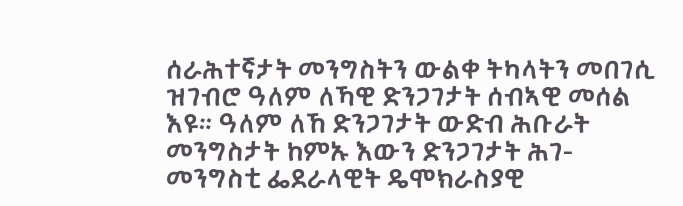ሰራሕተኛታት መንግስትን ውልቀ ትካላትን መበገሲ ዝገብሮ ዓለም ለኻዊ ድንጋገታት ሰብኣዊ መሰል እዩ። ዓለም ለኸ ድንጋገታት ውድብ ሕቡራት መንግስታት ከምኡ እውን ድንጋገታት ሕገ-መንግስቲ ፌደራላዊት ዴሞክራስያዊ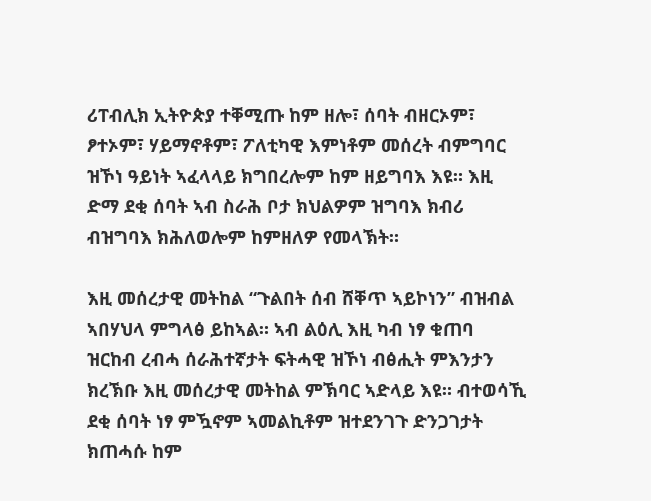ሪፐብሊክ ኢትዮጵያ ተቐሚጡ ከም ዘሎ፣ ሰባት ብዘርኦም፣ ፆተኦም፣ ሃይማኖቶም፣ ፖለቲካዊ እምነቶም መሰረት ብምግባር ዝኾነ ዓይነት ኣፈላላይ ክግበረሎም ከም ዘይግባእ እዩ። እዚ ድማ ደቂ ሰባት ኣብ ስራሕ ቦታ ክህልዎም ዝግባእ ክብሪ ብዝግባእ ክሕለወሎም ከምዘለዎ የመላኽት።

እዚ መሰረታዊ መትከል “ጉልበት ሰብ ሸቐጥ ኣይኮነን” ብዝብል ኣበሃህላ ምግላፅ ይከኣል። ኣብ ልዕሊ እዚ ካብ ነፃ ቁጠባ ዝርከብ ረብሓ ሰራሕተኛታት ፍትሓዊ ዝኾነ ብፅሒት ምእንታን ክረኽቡ እዚ መሰረታዊ መትከል ምኽባር ኣድላይ እዩ። ብተወሳኺ ደቂ ሰባት ነፃ ምዃኖም ኣመልኪቶም ዝተደንገጉ ድንጋገታት ክጠሓሱ ከም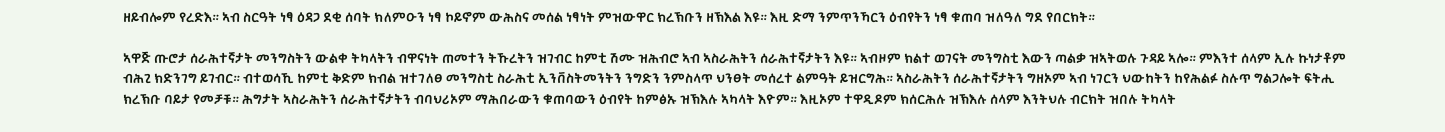ዘይብሎም የረድእ። ኣብ ስርዓት ነፃ ዕዳጋ ደቂ ሰባት ክለምዑን ነፃ ኮይኖም ውሕስና መሰል ነፃነት ምዝውዋር ክረኽቡን ዘኽእል እዩ። እዚ ድማ ንምጥንኻርን ዕብየትን ነፃ ቁጠባ ዝለዓለ ግደ የበርክት።

ኣዋጅ ጡሮታ ሰራሕተኛታት መንግስትን ውልቀ ትካላትን ብዋናነት ጠመተን ትኹረትን ዝገብር ከምቲ ሽሙ ዝሕብሮ ኣብ ኣስራሕትን ሰራሕተኛታትን እዩ። ኣብዞም ክልተ ወገናት መንግስቲ እውን ጣልቃ ዝኣትወሉ ጉዳይ ኣሎ። ምእንተ ሰላም ኢሉ ኩነታቶም ብሕጊ ክድንገግ ይገብር። ብተወሳኺ ከምቲ ቅድም ክብል ዝተገለፀ መንግስቲ ስራሕቲ ኢንቨስትመንትን ንግድን ንምስላጥ ህንፀት መሰረተ ልምዓት ይዝርግሕ። ኣስራሕትን ሰራሕተኛታትን ግዘኦም ኣብ ነገርን ህውከትን ከየሕልፉ ስሉጥ ግልጋሎት ፍትሒ ክረኽቡ ባይታ የመቻቹ። ሕግታት ኣስራሕትን ሰራሕተኛታትን ብባህሪኦም ማሕበራውን ቁጠባውን ዕብየት ከምፅኡ ዝኽእሉ ኣካላት እዮም። እዚኦም ተዋዲዶም ክሰርሕሉ ዝኽእሉ ሰላም እንትህሉ ብርክት ዝበሉ ትካላት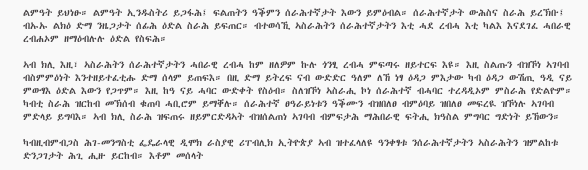ልምዓት ይህነፁ። ልምዓት ኢንዱስትሪ ይጋፋሕ፤ ፍልጠትን ዓቕምን ሰራሕተኛታት እውን ይምዕብል። ሰራሕተኛታት ውሕስና ስራሕ ይረኽቡ፤ ብኡኡ ልክዕ ድማ ንዜጋታት ሰፊሕ ዕድል ስራሕ ይፍጠር። ብተወሳኺ ኣስራሕትን ሰራሕተኛታትን እቲ ሓደ ረብሓ እቲ ካልእ እናደገፈ ሓበራዊ ረብሐኦም ዘማዕብሉሉ ዕድል የስፍሕ።

ኣብ ክሊ እዚ፣ ኣስራሕትን ሰራሕተኛታትን ሓበራዊ ረብሓ ከም ዘለዎም ኩሉ ጎንፂ ረብሓ ምፍጣሩ ዘይተርፍ እዩ። እዚ ስልጡን ብዝኾነ ኣገባብ ብስምምዕነት እንተዘይተፈቲሑ ድማ ሰላም ይጠፍእ። በዚ ድማ ይትረፍ ናብ ውድድር ዓለም ለኸ ነፃ ዕዳጋ ምእታው ካብ ዕዳጋ ውሽጢ ዓዲ ናይ ምውፃእ ዕድል እውን የጋጥም። እዚ ከዓ ናይ ሓባር ውድቀት የስዕብ። ስለዝኾነ ኣስራሒ ኮነ ሰራሕተኛ ብሓባር ተረዳዲኦም ምስራሕ የድልዮም። ካብቲ ስራሕ ዝርከብ መኽሰብ ቁጠባ ሓቢሮም ይማቐሉ። ሰራሕተኛ ፀዓራይነቱን ዓቕሙን ብዝበለፀ ብምዕባይ ዝበለፀ መፍረዪ ዝኾነሉ ኣገባብ ምድላይ ይግባእ። ኣብ ክሊ ስራሕ ዝፍጠሩ ዘይምርድዳኣት ብዝሰልጠነ ኣገባብ ብምፍታሕ ማሕበራዊ ፍትሒ ክዓስል ምግባር ግድነት ይኸውን።

ካብዚብምብጋስ ሕገ-መንግስቲ ፌዴራላዊ ዲሞክ ራስያዊ ሪፐብሊክ ኢትዮጵያ ኣብ ዝተፈላለዩ ዓንቀፃቱ ንሰራሕተኛታትን ኣስራሕትን ዝምልከቱ ድንጋገታት ሕጊ ሒዙ ይርከብ። እቶም መሰላት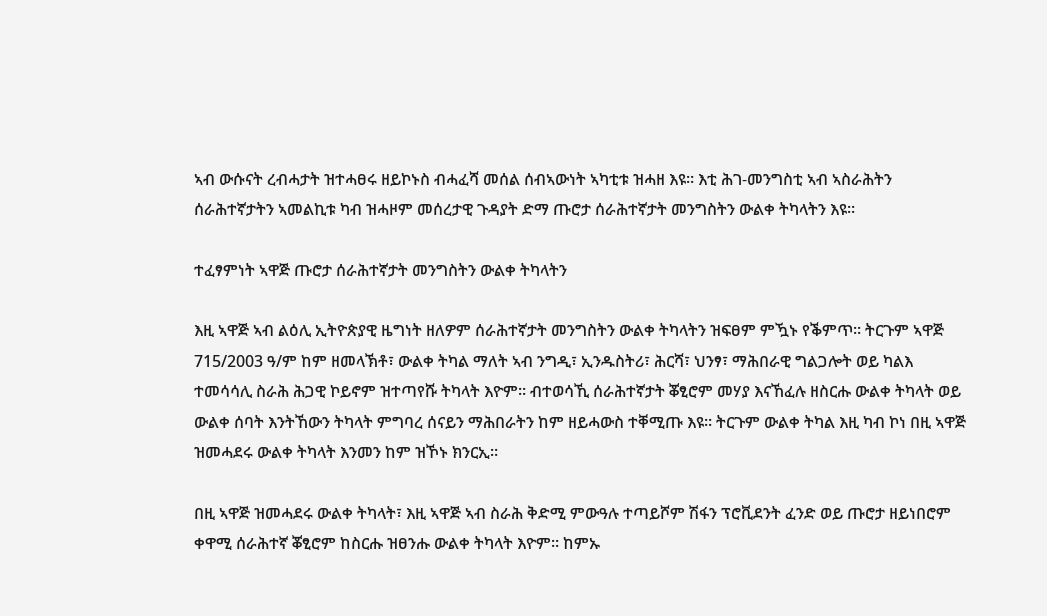ኣብ ውሱናት ረብሓታት ዝተሓፀሩ ዘይኮኑስ ብሓፈሻ መሰል ሰብኣውነት ኣካቲቱ ዝሓዘ እዩ። እቲ ሕገ-መንግስቲ ኣብ ኣስራሕትን ሰራሕተኛታትን ኣመልኪቱ ካብ ዝሓዞም መሰረታዊ ጉዳያት ድማ ጡሮታ ሰራሕተኛታት መንግስትን ውልቀ ትካላትን እዩ።

ተፈፃምነት ኣዋጅ ጡሮታ ሰራሕተኛታት መንግስትን ውልቀ ትካላትን

እዚ ኣዋጅ ኣብ ልዕሊ ኢትዮጵያዊ ዜግነት ዘለዎም ሰራሕተኛታት መንግስትን ውልቀ ትካላትን ዝፍፀም ምዃኑ የቕምጥ። ትርጉም ኣዋጅ 715/2003 ዓ/ም ከም ዘመላኽቶ፣ ውልቀ ትካል ማለት ኣብ ንግዲ፣ ኢንዱስትሪ፣ ሕርሻ፣ ህንፃ፣ ማሕበራዊ ግልጋሎት ወይ ካልእ ተመሳሳሊ ስራሕ ሕጋዊ ኮይኖም ዝተጣየሹ ትካላት እዮም። ብተወሳኺ ሰራሕተኛታት ቖፂሮም መሃያ እናኸፈሉ ዘስርሑ ውልቀ ትካላት ወይ ውልቀ ሰባት እንትኸውን ትካላት ምግባረ ሰናይን ማሕበራትን ከም ዘይሓውስ ተቐሚጡ እዩ። ትርጉም ውልቀ ትካል እዚ ካብ ኮነ በዚ ኣዋጅ ዝመሓደሩ ውልቀ ትካላት እንመን ከም ዝኾኑ ክንርኢ።

በዚ ኣዋጅ ዝመሓደሩ ውልቀ ትካላት፣ እዚ ኣዋጅ ኣብ ስራሕ ቅድሚ ምውዓሉ ተጣይሾም ሽፋን ፕሮቪደንት ፈንድ ወይ ጡሮታ ዘይነበሮም ቀዋሚ ሰራሕተኛ ቖፂሮም ከስርሑ ዝፀንሑ ውልቀ ትካላት እዮም። ከምኡ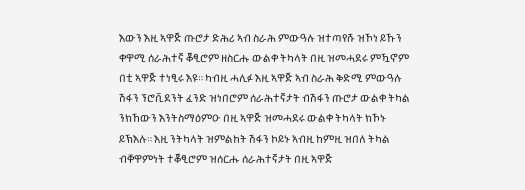እውን እዚ ኣዋጅ ጡሮታ ድሕሪ ኣብ ስራሕ ምውዓሉ ዝተጣየሹ ዝኾነ ይኹን ቀዋሚ ሰራሕተኛ ቖፂሮም ዘስርሑ ውልቀ ትካላት በዚ ዝመሓደሩ ምዃኖም በቲ ኣዋጅ ተነፂሩ እዩ። ካብዚ ሓሊፉ እዚ ኣዋጅ ኣብ ስራሕ ቅድሚ ምውዓሉ ሽፋን ፕሮቪደንት ፈንድ ዝነበሮም ሰራሕተኛታት ብሽፋን ጡሮታ ውልቀ ትካል ንክኸውን እንትስማዕምዑ በዚ ኣዋጅ ዝመሓደሩ ውልቀ ትካላት ክኾኑ ይኽእሉ። እዚ ንትካላት ዝምልከት ሽፋን ኮይኑ ኣብዚ ከምዚ ዝበለ ትካል ብቐዋምነት ተቖፂሮም ዝሰርሑ ሰራሕተኛታት በዚ ኣዋጅ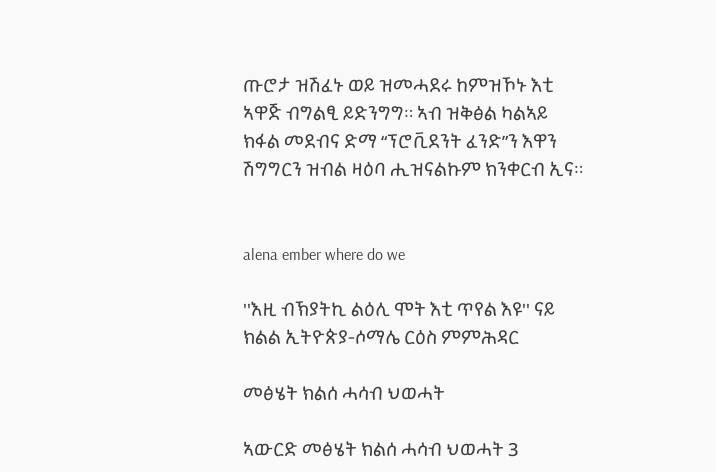ጡሮታ ዝሽፈኑ ወይ ዝመሓደሩ ከምዝኾኑ እቲ ኣዋጅ ብግልፂ ይድንግግ። ኣብ ዝቅፅል ካልኣይ ክፋል መደብና ድማ “ፕሮቪደንት ፈንድ”ን እዋን ሽግግርን ዝብል ዛዕባ ሒዝናልኩም ክንቀርብ ኢና።


alena ember where do we

''እዚ ብኽያትኪ ልዕሊ ሞት እቲ ጥየል እዩ'' ናይ ክልል ኢትዮጵያ-ሶማሌ ርዕስ ምምሕዳር

መፅሄት ክልሰ ሓሳብ ህወሓት

ኣውርድ መፅሄት ክልሰ ሓሳብ ህወሓት 3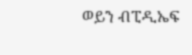ወይን ብፒዲኤፍ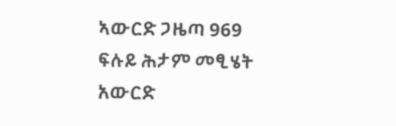ኣውርድ ጋዜጣ 969
ፍሉይ ሕታም መፂሄት
አውርድ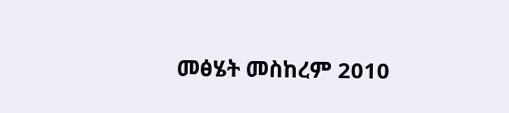መፅሄት መስከረም 2010